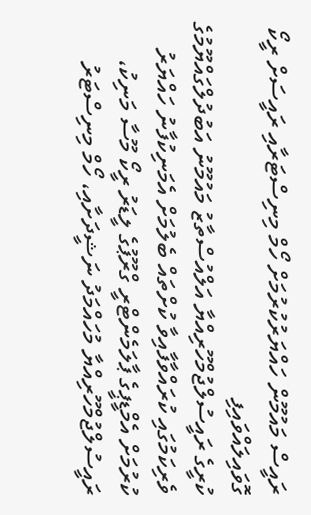ރައީސް މައުމޫން ހައްޔަރުކުރުމަށް ހޯމް މިނިސްޓަރާއި ރައީސަށް ރީކޯ ގޮވައިލައްވައިފި
ކުރީގެ ރައީސުލްޖުމްހޫރިއްޔާ އަލްއުސްތާޒު މައުމޫނު އަބުދުލްގައްޔޫމުގެ ވެރިކަމުގައި ކުރައްވާފާއިވާ ކުށްތައް ބެލުމަށް އެމަނިކުފާނު ހައްޔަރު ކުރުމަށް އެމްޑީޕީގެ ޕާލަމެންޓްރީ ގްރޫޕުގެ ލީޑަރު ރީކޯ މޫސާ މަނިކު، ރައީސުލްޖުމްހޫރިއްޔާ މުހައްމަދު ނަޝީދަށާއި، ހޯމް މިނިސްޓަރު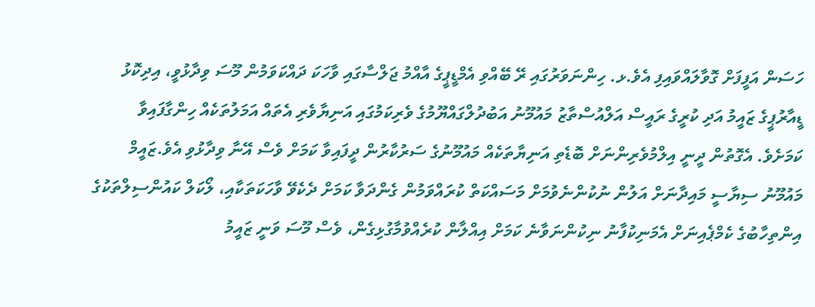ހަސަން އަފީފަށް ގޮވާލައްވައިފި އެވެ.ޅ. ހިންނަވަރުގައި ރޭ ބޭއްވި އެމްޑީޕީގެ އާއްމު ޖަލްސާގައި ވާހަކަ ދައްކަވަމުން މޫސަ ވިދާޅުވީ، އިދިކޮޅު ޑީއާރުޕީގެ ޒައީމު އަދި ކުރީގެ ރައީސް އަލްއުސްތާޒު މައުމޫނު އަބުދުލްގައްޔޫމުގެ ވެރިކަމުގައި އަނިޔާވެރި އެތައް އަމަލުތަކެއް ހިންގާފައިވާ ކަމަށެވެ. އެގޮތުން ދީނީ އިލްމުވެރިންނަށް ބޮޑެތި އަނިޔާތަކެއް މައުމޫނުގެ ސަރުކާރުން ދީފައިވާ ކަމަށް ވެސް އޭނާ ވިދާޅުވި އެވެ.ޒައީމް މައުމޫނު ސިޔާސީ މައިދާނަށް އަލުން ނުކުންނެވުމަށް މަސައްކަތް ކުރައްވަމުން ގެންދަވާ ކަމަށް ދެކެވޭ ވާހަކަތަކާއި، ލޯކަލް ކައުންސިލްތަކުގެ އިންތިހާބުގެ ކެމްޕެއިނަށް އެމަނިކުފާނު ނިކުންނަވާނެ ކަމަށް އިއްލާން ކުރެއްވުމާގުޅިގެން، ވެސް މޫސަ ވަނީ ޒައީމު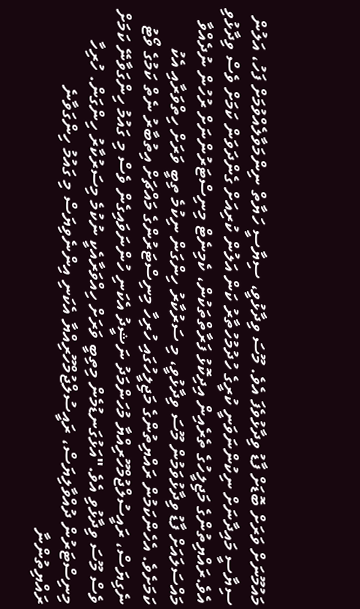މައުމޫނަށް ވަރަށް ބޮޑަށް ފާޑު ވިދާޅުވެފަ އެވެ. މޫސަ ވިދާޅުވީ، ސިޔާސީ ހަޔާތް ނިންމަވާލެއްވުމަށް ފަހު، އަލުން ސިޔާސީ މައިދާނަށް ނިކުންނަވަނީ ކުރީގެ ހުދުމުހުތާރު ކަން އަލުން ކުރިއަށް ގެންދަވަން ކަމަށް ވެސް ވިދާޅުވި އެވެ.ރައްޔިތުންގެ މަޖިލީހުގެ ތެރެއިން އިދިކޮޅު ފަރާތްތަކުން، ކެމިނެޓް މިނިސްޓަރުންނަށް ރުހުން ނުދެއްވާ މައްސަލައަށް ފާޑު ވިދާޅުވަމުން މޫސަ ވިދާޅުވީ، މި ސަރުކާރު ހިންގަން ނިކުމެ ތިބީ ވަރަށް ހިތްވަރާއި އެކު ކަމަށެވެ. އެހެންކަމުން ރައްޔިތުންގެ މަޖިލީހުގައި ހުރިހާ މިނިސްޓަރުންގެ މައްޗަށް އިތުބާރު ނެތް ކަމުގެ ވޯޓު ނެގިޔަސް، ރައީސުލްޖުމްހޫރިއްޔާ މުހަންމަދު ނަޝީދު އެކަނި ހުންނަވައިގެން ވެސް މި ގައުމު ހިންގަވާނޭ ކަމަށް ވެސް މޫސަ ވިދާޅުވި އެވެ."އަޅުގަނޑުމެން މިތިބީ ވަރަށް ހިއްވަރާއެކީ ނުކުމެ މިސަރުކާރު ހިންގަން. ހުރިހާ މިނިސްޓަރުން ދުއްވާލިޔަސް، ރައީސުލްޖުމްހޫރިއްޔާ އެކަނި އިންނެވިޔަސް މި ގައުމު ހިންގަވާނެ ރައްޔިތުންނާ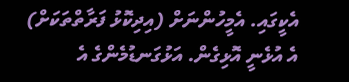އެކީގައި. އެމީހުންނަށް (އިދިކޮޅު ފަރާތްތަކަށް) އެ އުޅެނީ އޮޅިގެން. އަޅުގަނޑުމެންގެ އެ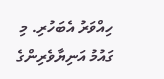ހިއްވަރު އެބަހުރި. މި ގައުމު އަނިޔާވެރިންގެ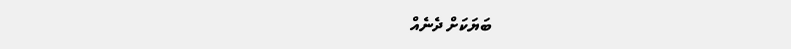ބަޔަކަށް ދެނެއް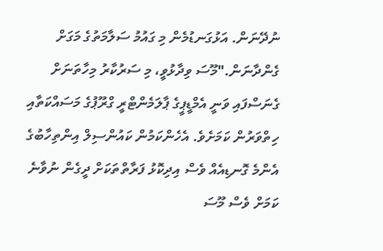ނުދޭނަން. އަޅުގަނޑުމެން މި ގައުމު ސަލާމަތުގެ މަގަށް ގެންދާނަން."މޫސަ ވިދާޅުވީ، މި ސަރުކާރު މިހާތަނަށް ގެނަސްފައި ވަނީ އެމްޑީޕީގެ ޕާލަމެންޓްރީ ގްރޫޕުގެ މަސައްކަތާއި ހިތްވަރުން ކަމަށެވެ. އެހެންކަމުން ކައުންސިލް އިންތިހާބުގެ އެންމެ ގޮނޑިއެއް ވެސް އިދިކޮޅު ފަރާތްތަކަށް ދީގެން ނުވާނެ ކަމަށް ވެސް މޫސަ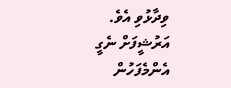ވިދާޅުވި އެވެ.
އަރުޝީފަށް ނެގީ
އެންމެފަހުން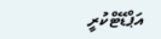އަޕްޑޭޓްކުރީ